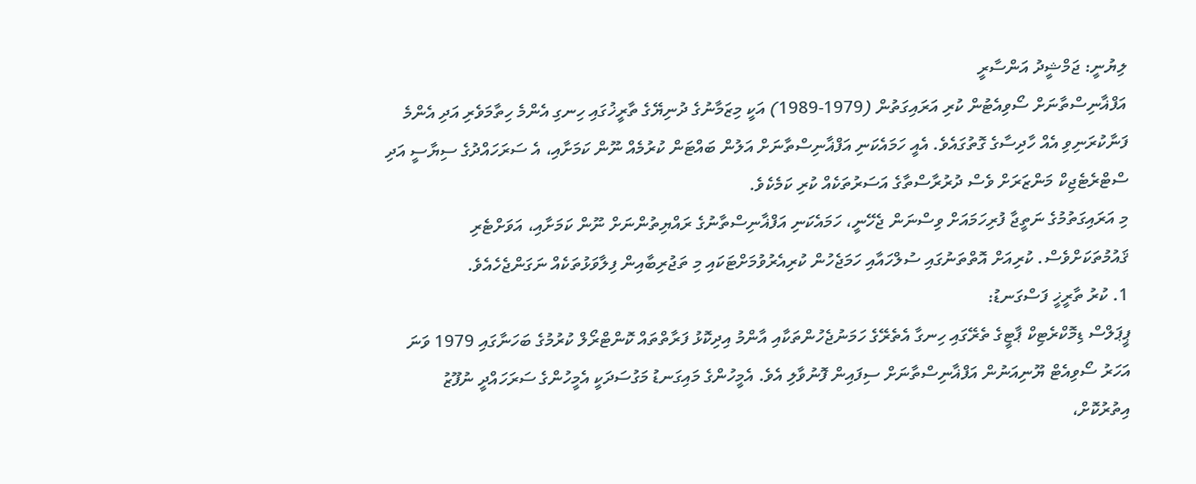ލިޔުނީ: ޖަމްޝީދު އަންސާރީ
އަފްޣާނިސްތާނަށް ސޯވިއެޓުން ކުރި އަރައިގަތުން (1979-1989) އަކީ މިޒަމާނުގެ ދުނިޔޭގެ ތާރީޚުގައި ހިނގި އެންމެ ހިތާމަވެރި އަދި އެންމެ ފަނާކުރަނިވި އެއް ހާދިސާގެ ގޮތުގައެވެ. އެއީ ހަމައެކަނި އަފްޣާނިސްތާނަށް އަލުން ބައްޓަން ކުރުމެއް ނޫން ކަމަށާއި، އެ ސަރަހައްދުގެ ސިޔާސީ އަދި ސްޓްރެޓެޖިކް މަންޒަރަށް ވެސް ދުރުރާސްތާގެ އަސަރުތަކެއް ކުރި ކަމެކެވެ.
މި އަރައިގަތުމުގެ ނަތީޖާ ފުރިހަމައަށް ވިސްނަން ޖެހޭނީ، ހަމައެކަނި އަފްޣާނިސްތާނުގެ ރައްޔިތުންނަށް ނޫން ކަމަށާއި، އަވަށްޓެރި ޤައުމުތަކަށްވެސް. ކުރިއަށް އޮތްތަނުގައި ސުލްހައާއި ހަމަޖެހުން ކުރިއެރުވުމަށްޓަކައި މި ތަޖުރިބާއިން ފިލާވަޅުތަކެއް ނަގަންޖެހެއެވެ.
1. ކުރު ތާރީޚީ ފަސްގަނޑު:
ޕީޕަލްސް ޑިމޮކްރެޓިކް ޕާޓީގެ ތެރޭގައި ހިނގާ އެތެރޭގެ ހަމަނުޖެހުންތަކާއި އާންމު އިދިކޮޅު ފަރާތްތައް ކޮންޓްރޯލް ކުރުމުގެ ބަހަނާގައި 1979 ވަނަ އަހަރު ސޯވިއެޓް ޔޫނިއަނުން އަފްޣާނިސްތާނަށް ސިފައިން ފޮނުވާލި އެވެ. އެމީހުންގެ މައިގަނޑު މަގުސަދަކީ އެމީހުންގެ ސަރަހައްދީ ނުފޫޒު އިތުރުކޮށް،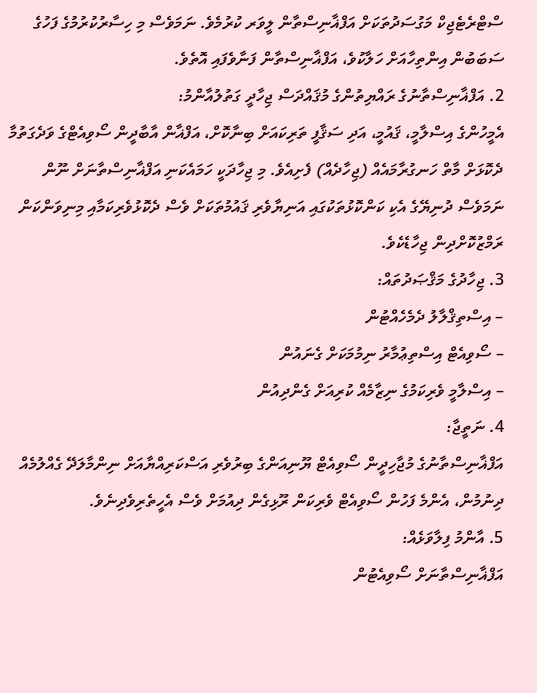ސްޓްރެޓެޖިކް މަގުސަދުތަކަށް އަފްޣާނިސްތާން ލީވަރ ކުރުމެވެ. ނަމަވެސް މި ހިސާރުކުރުމުގެ ފަހުގެ ސަބަބުން އިންތިހާއަށް ހަލާކުވެ، އަފްޣާނިސްތާން ފަނާވެފައި އޮތެވެ.
2. އަފްޣާނިސްތާނުގެ ރައްޔިތުންގެ މުޤައްދަސް ޖިހާދީ ގަތުލުއާންމު:
އެމީހުންގެ އިސްލާމީ، ޤައުމީ، އަދި ސަޤާފީ ތަރިކައަށް ބިނާކޮށް، އަފްޣާން އާބާދީން ސޯވިއެޓްގެ ވަދެގަތުމާ ދެކޮޅަށް މާތް ހަނގުރާމައެއް (ޖިހާދެއް) ފެށިއެވެ. މި ޖިހާދަކީ ހަމައެކަނި އަފްޣާނިސްތާނަށް ނޫން ނަމަވެސް ދުނިޔޭގެ އެކި ކަންކޮޅުތަކުގައި އަނިޔާވެރި ޤައުމުތަކަށް ވެސް ދެކޮޅުވެރިކަމާއި މިނިވަންކަން ރަމްޒުކޮށްދިން ޖިހާޑެކެވެ.
3. ޖިހާދުގެ މަޤްޞަދުތައް:
– އިސްތިޤްލާލު ދެމެހެއްޓުން
– ސޯވިއެޓް އިސްތިޢުމާރު ނިމުމަކަށް ގެނައުން
– އިސްލާމީ ވެރިކަމުގެ ނިޒާމެއް ކުރިއަށް ގެންދިއުން
4. ނަތީޖާ:
އަފްޣާނިސްތާނުގެ މުޖާހިދީން ސޯވިއެޓް ޔޫނިއަންގެ ބިރުވެރި އަސްކަރިއްޔާއަށް ނިންމާލަދޭ ގެއްލުމެއް ދިނުމުން، އެންމެ ފަހުން ސޯވިއެޓް ވެރިކަން ރޫޅިގެން ދިއުމަށް ވެސް އެހީތެރިވެދިނެވެ.
5. އާންމު ފިލާވަޅެއް:
އަފްޣާނިސްތާނަށް ސޯވިއެޓުން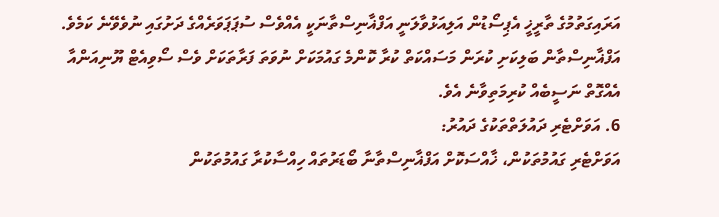އަރައިގަތުމުގެ ތާރީޚީ އެޕިސޯޑުން އަލިއަޅުވާލަނީ އަފްޣާނިސްތާނަކީ އެއްވެސް ސުޕަޕަވަރެއްގެ ދަށުގައި ނުވެވޭނެ ކަމެވެ. އަފްޣާނިސްތާން ބަލިކަށި ކުރަން މަސައްކަތް ކުރާ ކޮންމެ ގައުމަކަށް ނުވަތަ ފަރާތަކަށް ވެސް ސޯވިއެޓް ޔޫނިއަންއާ އެއްގޮތް ނަސީބެއް ކުރިމަތިވާނެ އެވެ.
6. އަވަށްޓެރި ދައުލަތްތަކުގެ ދައުރު:
އަވަށްޓެރި ގައުމުތަކުން، ޚާއްސަކޮށް އަފްޣާނިސްތާނާ ބޯޑަރުތައް ހިއްސާކުރާ ގައުމުތަކުން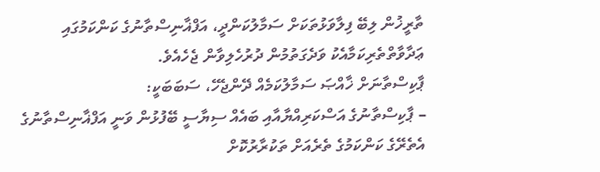ތާރީޚުން ލިބޭ ފިލާވަޅުތަކަށް ސަމާލުކަންދީ، އަފްޣާނިސްތާނުގެ ކަންކަމުގައި ޢަދާވާތްތެރިކަމާއެކު ވަދެގަތުމުން ދުރުހެލިވާން ޖެހެއެވެ.
ޕާކިސްތާނަށް ޚާއްޞަ ސަމާލުކަމެއް ދޭންޖެހޭ، ސަބަބަކީ:
– ޕާކިސްތާނުގެ އަސްކަރިއްޔާއާއި ބައެއް ސިޔާސީ ބޭފުޅުން ވަނީ އަފްޣާނިސްތާނުގެ އެތެރޭގެ ކަންކަމުގެ ތެރެއަށް ތަކުރާރުކޮށް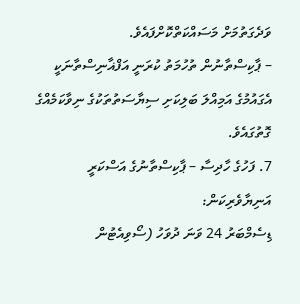ވަދެގަތުމަށް މަސައްކަތްކޮށްފައެވެ.
– ޕާކިސްތާނުން ތުހުމަތު ކުރަނީ އަފްޣާނިސްތާނަކީ އެގައުމުގެ އަމިއްލަ ބަލިކަށި ސިޔާސަތުތަކުގެ ނިވާކަމެއްގެ ގޮތުގައެވެ.
7. ފަހުގެ ހާދިސާ – ޕާކިސްތާނުގެ އަސްކަރީ އަނިޔާވެރިކަން:
ޑިސެމްބަރު 24 ވަނަ ދުވަހު (ސޯވިއެޓުން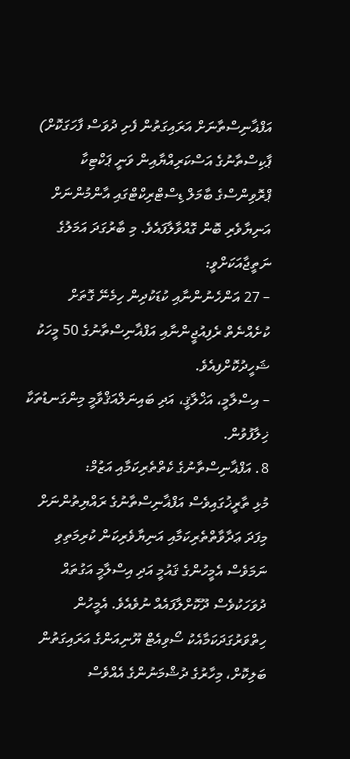އަފްޣާނިސްތާނަށް އަރައިގަތުން ފެށި ދުވަސް ފާހަގަކޮށް) ޕާކިސްތާނުގެ އަސްކަރިއްޔާއިން ވަނީ ޕަކްޓިކާ ޕްރޮވިންސްގެ ބާމަލް ޑިސްޓްރިކްޓްގައި އާންމުންނަށް އަނިޔާވެރި ބޮން ގޮއްވާލާފައެވެ. މި ބާރުގަދަ އަމަލުގެ ނަތީޖާއަކަށްވީ:
– 27 އަންހެނުންނާއި ކުޑަކުދިން ހިމެނޭ ގޮތަށް ކުށެއްނެތް ރެފިއުޖީންނާއި އަފްޣާނިސްތާނުގެ 50 މީހަކު ޝަހީދުކޮށްފިއެވެ.
– އިސްލާމީ، އަޚްލާޤީ، އަދި ބައިނަލްއަޤްވާމީ މިންގަނޑުތަކާ ޚިލާފުވުން.
8. އަފްޣާނިސްތާނުގެ ކެތްތެރިކަމާއި އަޒުމް:
މުޅި ތާރީޚުގައިވެސް އަފްޣާނިސްތާނުގެ ރައްޔިތުންނަށް މިފަދަ ޢަދާވާތްތެރިކަމާއި އަނިޔާވެރިކަން ކުރިމަތިވި ނަމަވެސް އެމީހުންގެ ޤައުމީ އަދި އިސްލާމީ އަގުތައް ދުވަހަކުވެސް ދޫކޮށްލާފައެއް ނުވެއެވެ. އެމީހުން ހިތްވަރުގަދަކަމާއެކު ސޯވިއެޓް ޔޫނިއަންގެ އަރައިގަތުން ބަލިކޮށް، މިހާރުގެ ދުޝްމަނުންގެ އެއްވެސް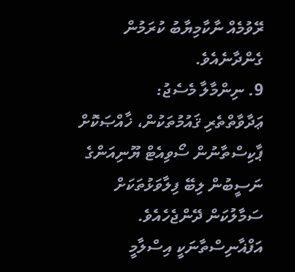ރޭވުމެއް ނާކާމިޔާބު ކުރަމުން ގެންދާނެއެވެ.
9. ނިންމާލާ މެސެޖު:
ޢަދާވާތްތެރި ޤައުމުތަކުން، ޚާއްޞަކޮށް ޕާކިސްތާނުން ސޯވިއެޓް ޔޫނިއަންގެ ނަސީބުން ލިބޭ ފިލާވަޅުތަކަށް ސަމާލުކަން ދޭންޖެހެއެވެ. އަފްޣާނިސްތާނަކީ އިސްލާމީ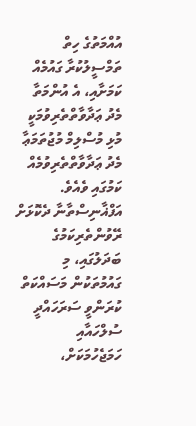އުއްމަތުގެ ހިތް ތަމްސީލުކުރާ ގައުމެއް ކަމަށާއި، އެ އުންމަތާ މެދު ޢަދާވާތްތެރިވުމަކީ މުޅި މުސްލިމް މުޖުތަމަޢާ މެދު ޢަދާވާތްތެރިވުމެއް ކަމުގައި ވެއެވެ. އަފްޣާނިސްތާނާ ދެކޮޅަށް ރޭވުންތެރިކަމުގެ ބަދަލުގައި، މި ގައުމުތަކުން މަސައްކަތް ކުރަންވީ ސަރަހައްދީ ސުލްހައާއި ހަމަޖެހުމަކަށް،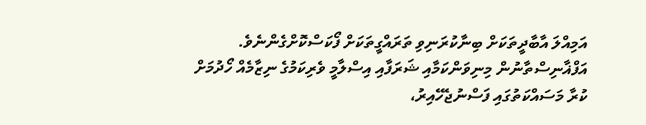އަމިއްލަ އާބާދީތަކަށް ބިނާކުރަނިވި ތަރައްގީތަކަށް ފޯކަސްކޮށްގެންނެވެ.
އަފްޣާނިސްތާނުން މިނިވަންކަމާއި ޝަރަފާއި އިސްލާމީ ވެރިކަމުގެ ނިޒާމެއް ހޯދުމަށް ކުރާ މަސައްކަތުގައި ފަސްނުޖެހޭއިރު،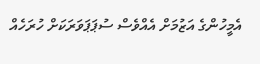އެމީހުންގެ އަޒުމަށް އެއްވެސް ސުޕަޕަވަރަކަށް ހުރަހެއް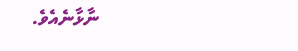ނާޅާނެއެވެ.